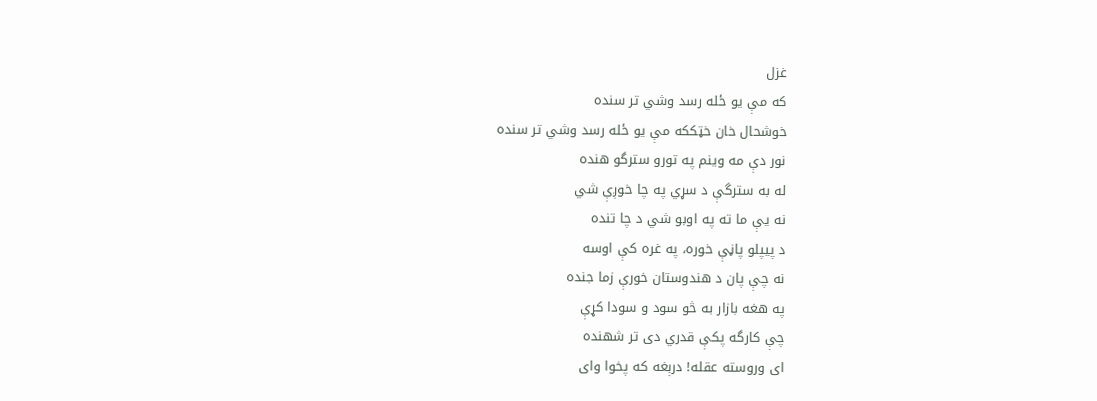غزل
که مې يو ځله رسد وشي تر سنده
خوشحال خان خټککه مې يو ځله رسد وشي تر سنده
نور دې مه وينم په تورو سترگو هنده
له به سترگې د سړي په چا خوږې شي
نه يې ما ته په اوبو شي د چا تنده
د پيپلو پاڼې خوره، په غره کې اوسه
نه چې پان د هندوستان خورې زما جنده
په هغه بازار به څو سود و سودا کړې
چې کارگه پکې قدري دی تر شهنده
ای وروسته عقله! درېغه که پخوا وای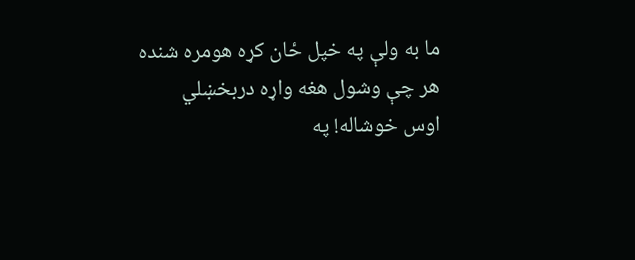ما به ولې په خپل ځان کړه هومره شنده
هر چې وشول هغه واړه دربخښلي
اوس خوشاله! په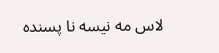لاس مه نيسه نا پسنده